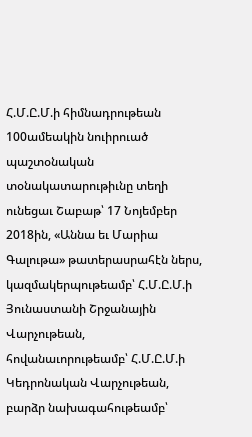Հ.Մ.Ը.Մ.ի հիմնադրութեան 100ամեակին նուիրուած պաշտօնական տօնակատարութիւնը տեղի ունեցաւ Շաբաթ՝ 17 Նոյեմբեր 2018ին, «Աննա եւ Մարիա Գալութա» թատերասրահէն ներս, կազմակերպութեամբ՝ Հ.Մ.Ը.Մ.ի Յունաստանի Շրջանային Վարչութեան, հովանաւորութեամբ՝ Հ.Մ.Ը.Մ.ի Կեդրոնական Վարչութեան, բարձր նախագահութեամբ՝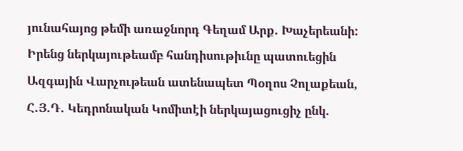յունահայոց թեմի առաջնորդ Գեղամ Արք. Խաչերեանի:
Իրենց ներկայութեամբ հանդիսութիւնը պատուեցին Ազգային Վարչութեան ատենապետ Պօղոս Չոլաքեան, Հ.Յ.Դ. Կեդրոնական Կոմիտէի ներկայացուցիչ ընկ.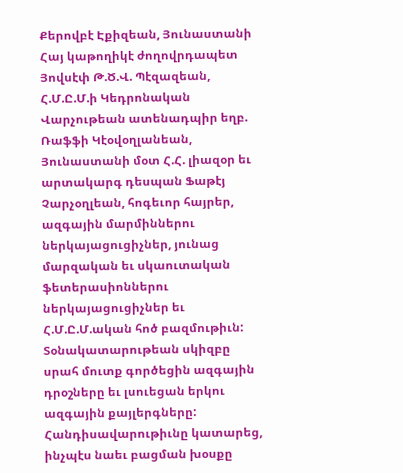Քերովբէ Էքիզեան, Յունաստանի Հայ կաթողիկէ ժողովրդապետ Յովսէփ Թ.Ծ.Վ. Պէզազեան, Հ.Մ.Ը.Մ.ի Կեդրոնական Վարչութեան ատենադպիր եղբ. Ռաֆֆի Կէօվօղլանեան, Յունաստանի մօտ Հ.Հ. լիազօր եւ արտակարգ դեսպան Ֆաթէյ Չարչօղլեան, հոգեւոր հայրեր, ազգային մարմիններու ներկայացուցիչներ, յունաց մարզական եւ սկաուտական ֆետերասիոններու ներկայացուցիչներ եւ Հ.Մ.Ը.Մ.ական հոծ բազմութիւն:
Տօնակատարութեան սկիզբը սրահ մուտք գործեցին ազգային դրօշները եւ լսուեցան երկու ազգային քայլերգները: Հանդիսավարութիւնը կատարեց, ինչպէս նաեւ բացման խօսքը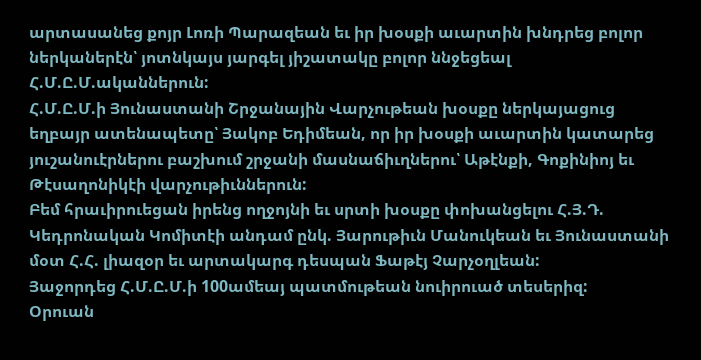արտասանեց քոյր Լոռի Պարազեան եւ իր խօսքի աւարտին խնդրեց բոլոր ներկաներէն՝ յոտնկայս յարգել յիշատակը բոլոր ննջեցեալ Հ.Մ.Ը.Մ.ականներուն:
Հ.Մ.Ը.Մ.ի Յունաստանի Շրջանային Վարչութեան խօսքը ներկայացուց եղբայր ատենապետը՝ Յակոբ Եդիմեան, որ իր խօսքի աւարտին կատարեց յուշանուէրներու բաշխում շրջանի մասնաճիւղներու՝ Աթէնքի, Գոքինիոյ եւ Թէսաղոնիկէի վարչութիւններուն:
Բեմ հրաւիրուեցան իրենց ողջոյնի եւ սրտի խօսքը փոխանցելու Հ.Յ.Դ. Կեդրոնական Կոմիտէի անդամ ընկ. Յարութիւն Մանուկեան եւ Յունաստանի մօտ Հ.Հ. լիազօր եւ արտակարգ դեսպան Ֆաթէյ Չարչօղլեան:
Յաջորդեց Հ.Մ.Ը.Մ.ի 100ամեայ պատմութեան նուիրուած տեսերիզ:
Օրուան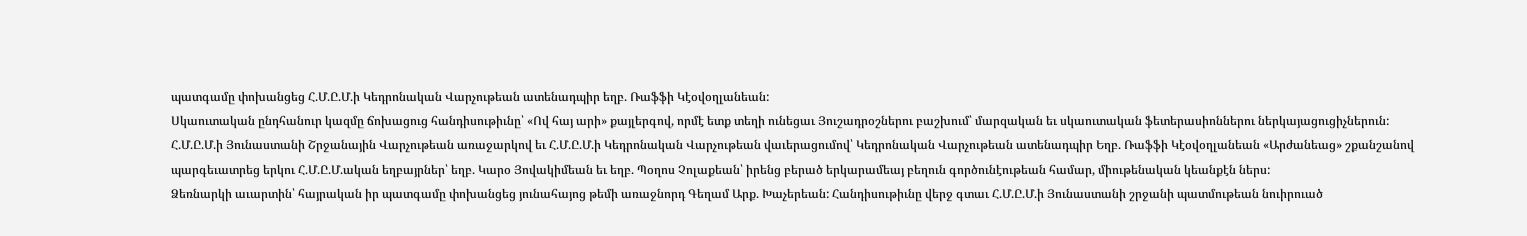պատգամը փոխանցեց Հ.Մ.Ը.Մ.ի Կեդրոնական Վարչութեան ատենադպիր եղբ. Ռաֆֆի Կէօվօղլանեան:
Սկաուտական ընդհանուր կազմը ճոխացուց հանդիսութիւնը՝ «Ով հայ արի» քայլերգով, որմէ ետք տեղի ունեցաւ Յուշադրօշներու բաշխում՝ մարզական եւ սկաուտական ֆետերասիոններու ներկայացուցիչներուն:
Հ.Մ.Ը.Մ.ի Յունաստանի Շրջանային Վարչութեան առաջարկով եւ Հ.Մ.Ը.Մ.ի Կեդրոնական Վարչութեան վաւերացումով՝ Կեդրոնական Վարչութեան ատենադպիր Եղբ. Ռաֆֆի Կէօվօղլանեան «Արժանեաց» շքանշանով պարգեւատրեց երկու Հ.Մ.Ը.Մ.ական եղբայրներ՝ եղբ. Կարօ Յովակիմեան եւ եղբ. Պօղոս Չոլաքեան՝ իրենց բերած երկարամեայ բեղուն գործունէութեան համար, միութենական կեանքէն ներս:
Ձեռնարկի աւարտին՝ հայրական իր պատգամը փոխանցեց յունահայոց թեմի առաջնորդ Գեղամ Արք. Խաչերեան: Հանդիսութիւնը վերջ գտաւ Հ.Մ.Ը.Մ.ի Յունաստանի շրջանի պատմութեան նուիրուած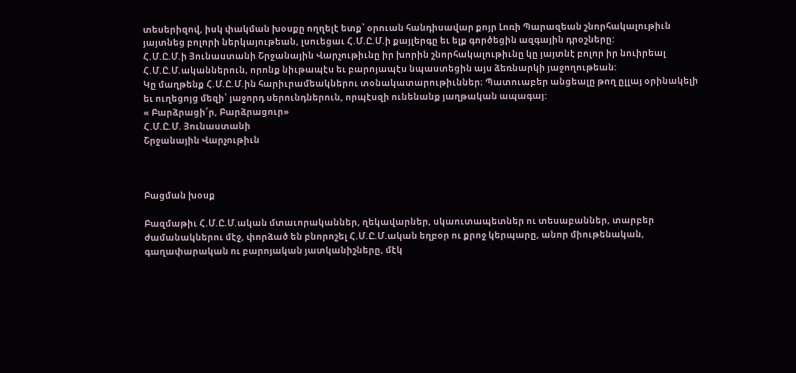տեսերիզով, իսկ փակման խօսքը ողղելէ ետք՝ օրուան հանդիսավար քոյր Լոռի Պարազեան շնորհակալութիւն յայտնեց բոլորի ներկայութեան, լսուեցաւ Հ.Մ.Ը.Մ.ի քայլերգը եւ ելք գործեցին ազգային դրօշները:
Հ.Մ.Ը.Մ.ի Յունաստանի Շրջանային Վարչութիւնը իր խորին շնորհակալութիւնը կը յայտնէ բոլոր իր նուիրեալ Հ.Մ.Ը.Մ.ականներուն, որոնք նիւթապէս եւ բարոյապէս նպաստեցին այս ձեռնարկի յաջողութեան:
Կը մաղթենք Հ.Մ.Ը.Մ.ին հարիւրամեակներու տօնակատարութիւններ։ Պատուաբեր անցեալը թող ըլլայ օրինակելի եւ ուղեցոյց մեզի՝ յաջորդ սերունդներուն, որպէսզի ունենանք յաղթական ապագայ:
« Բարձրացի՜ր, Բարձրացուր»
Հ.Մ.Ը.Մ. Յունաստանի
Շրջանային Վարչութիւն



Բացման խօսք

Բազմաթիւ Հ.Մ.Ը.Մ.ական մտաւորականներ, ղեկավարներ, սկաուտապետներ ու տեսաբաններ, տարբեր ժամանակներու մէջ, փորձած են բնորոշել Հ.Մ.Ը.Մ.ական եղբօր ու քրոջ կերպարը, անոր միութենական, գաղափարական ու բարոյական յատկանիշները, մէկ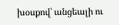խօսքով՝ անցեալի ու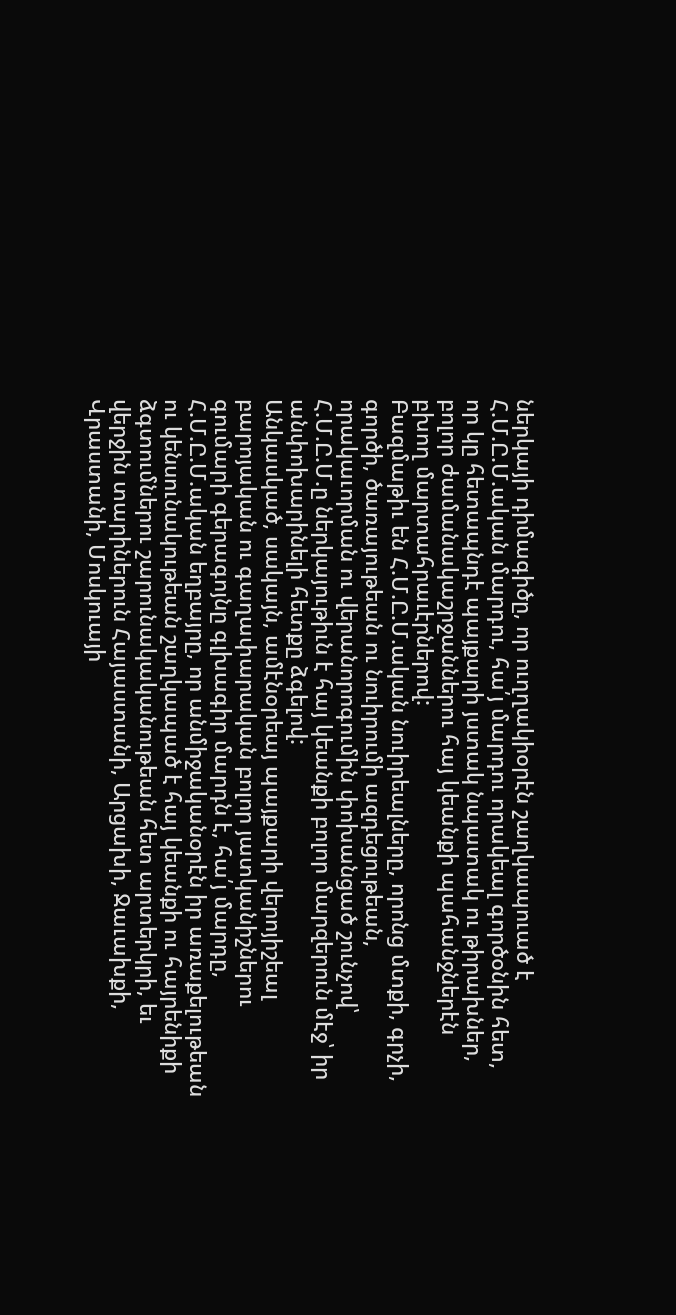ներկայի դիմագիծը, որ ուղղակիօրէն շաղկապուած է Հ.Մ.Ը.Մ.ական մարդու, հա՛յ մարդու որակեալ գործօնին հետ, որ կը հետապնդէ պայքարի յստակ նպատակ ու թիրախներ, բոլոր ժամանակաշրջաններու հայ կեանքի պահանջներէն բխող մարտահրաւէրներով:
Բազմաթիւ են Հ.Մ.Ը.Մ.ական նուիրեալները, որոնց մտքի, գրչի, գործի, ծառայութեան ու նուիրումի ազդեցութեան, որակաւորման ու վերանորոգումին փոխանցած շունչով՝ Հ.Մ.Ը.Մ.ը ներկայութիւն է հայ կեանքի բոլոր մարզերուն մէջ՝ իր անփոխարինելի հետքը ձգելով:
Անկասկած, սակայն, ամէնօրեայ պայքարի վերոյիշեալ բարոյական ու գաղափարական բոլոր յատկանիշներու գումարի գերագոյնը գլխագիր մարդն է, հա՛յ մարդը, Հ.Մ.Ը.Մ.ական եղբայրը, որ անմիջականօրէն իր առաքելութեան ու կենսունակութեան շաղկապած է հայ կեանքի ու հայրենիքի ձգտումներու շարունակականութեան հետ արտերկրի, եւ վերջին տարիներուն Հայաստանի, Արցախի, Ջաւախքի, Վրաստանի, Մոսկուայի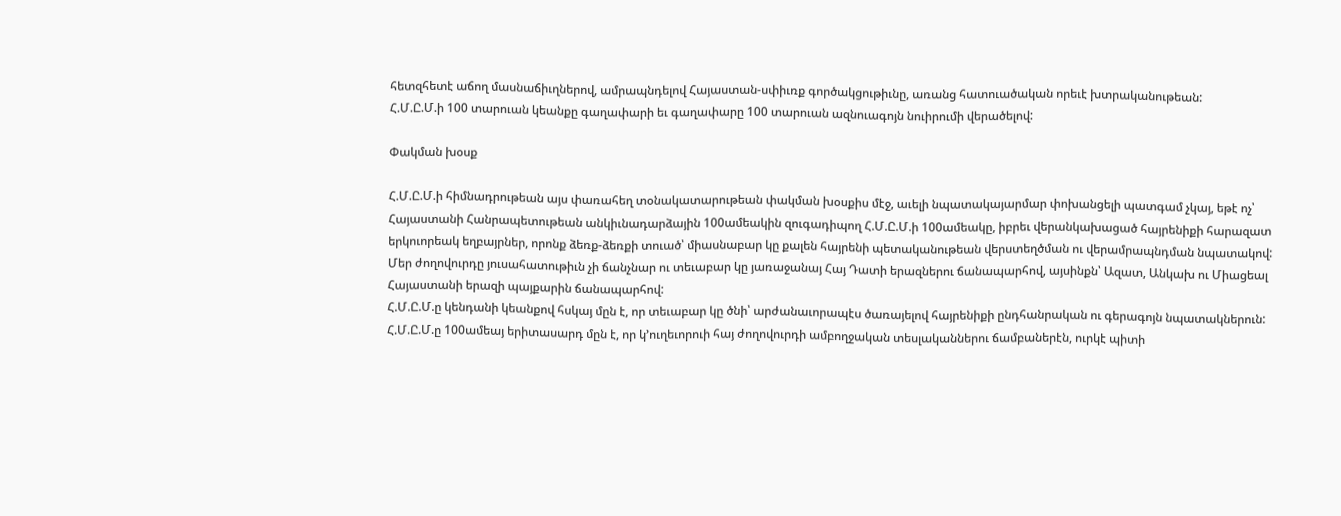հետզհետէ աճող մասնաճիւղներով, ամրապնդելով Հայաստան-սփիւռք գործակցութիւնը, առանց հատուածական որեւէ խտրականութեան:
Հ.Մ.Ը.Մ.ի 100 տարուան կեանքը գաղափարի եւ գաղափարը 100 տարուան ազնուագոյն նուիրումի վերածելով:

Փակման խօսք

Հ.Մ.Ը.Մ.ի հիմնադրութեան այս փառահեղ տօնակատարութեան փակման խօսքիս մէջ, աւելի նպատակայարմար փոխանցելի պատգամ չկայ, եթէ ոչ՝ Հայաստանի Հանրապետութեան անկիւնադարձային 100ամեակին զուգադիպող Հ.Մ.Ը.Մ.ի 100ամեակը, իբրեւ վերանկախացած հայրենիքի հարազատ երկուորեակ եղբայրներ, որոնք ձեռք-ձեռքի տուած՝ միասնաբար կը քալեն հայրենի պետականութեան վերստեղծման ու վերամրապնդման նպատակով:
Մեր ժողովուրդը յուսահատութիւն չի ճանչնար ու տեւաբար կը յառաջանայ Հայ Դատի երազներու ճանապարհով, այսինքն՝ Ազատ, Անկախ ու Միացեալ Հայաստանի երազի պայքարին ճանապարհով:
Հ.Մ.Ը.Մ.ը կենդանի կեանքով հսկայ մըն է, որ տեւաբար կը ծնի՝ արժանաւորապէս ծառայելով հայրենիքի ընդհանրական ու գերագոյն նպատակներուն:
Հ.Մ.Ը.Մ.ը 100ամեայ երիտասարդ մըն է, որ կ՚ուղեւորուի հայ ժողովուրդի ամբողջական տեսլականներու ճամբաներէն, ուրկէ պիտի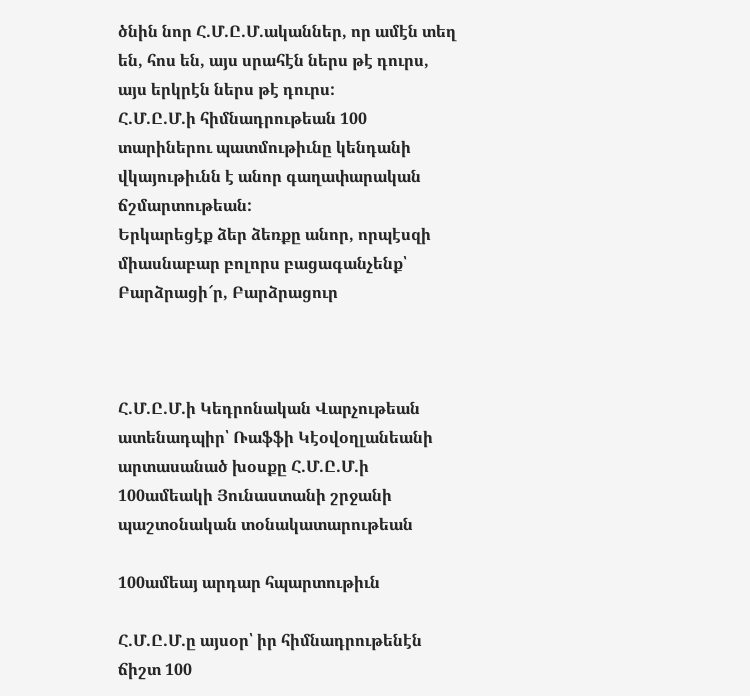ծնին նոր Հ.Մ.Ը.Մ.ականներ, որ ամէն տեղ են, հոս են, այս սրահէն ներս թէ դուրս, այս երկրէն ներս թէ դուրս:
Հ.Մ.Ը.Մ.ի հիմնադրութեան 100 տարիներու պատմութիւնը կենդանի վկայութիւնն է անոր գաղափարական ճշմարտութեան:
Երկարեցէք ձեր ձեռքը անոր, որպէսզի միասնաբար բոլորս բացագանչենք՝
Բարձրացի՜ր, Բարձրացուր



Հ.Մ.Ը.Մ.ի Կեդրոնական Վարչութեան ատենադպիր՝ Ռաֆֆի Կէօվօղլանեանի արտասանած խօսքը Հ.Մ.Ը.Մ.ի 100ամեակի Յունաստանի շրջանի պաշտօնական տօնակատարութեան

100ամեայ արդար հպարտութիւն

Հ.Մ.Ը.Մ.ը այսօր՝ իր հիմնադրութենէն ճիշտ 100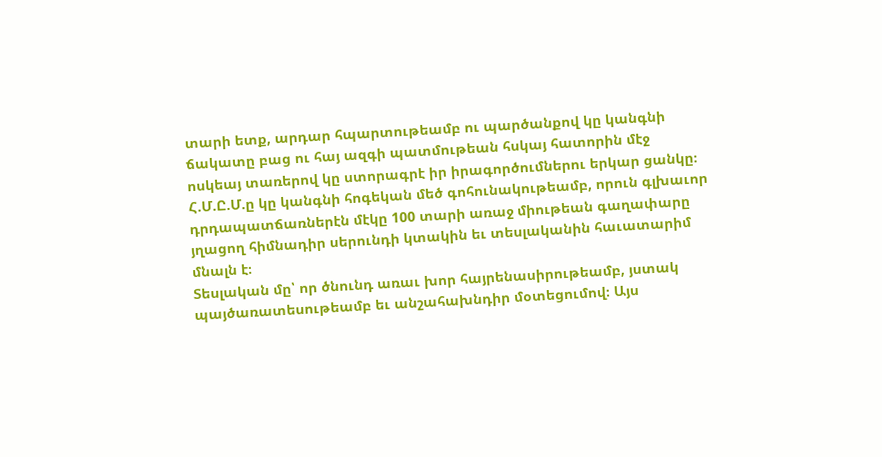տարի ետք, արդար հպարտութեամբ ու պարծանքով կը կանգնի ճակատը բաց ու հայ ազգի պատմութեան հսկայ հատորին մէջ ոսկեայ տառերով կը ստորագրէ իր իրագործումներու երկար ցանկը։
Հ.Մ.Ը.Մ.ը կը կանգնի հոգեկան մեծ գոհունակութեամբ, որուն գլխաւոր դրդապատճառներէն մէկը 100 տարի առաջ միութեան գաղափարը յղացող հիմնադիր սերունդի կտակին եւ տեսլականին հաւատարիմ մնալն է։
Տեսլական մը՝ որ ծնունդ առաւ խոր հայրենասիրութեամբ, յստակ պայծառատեսութեամբ եւ անշահախնդիր մօտեցումով։ Այս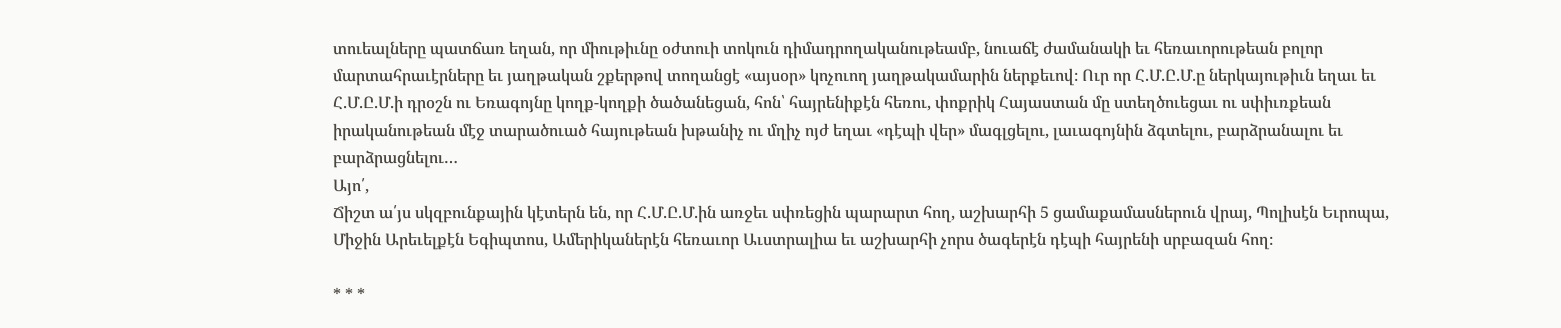տուեալները պատճառ եղան, որ միութիւնը օժտուի տոկուն դիմադրողականութեամբ, նուաճէ ժամանակի եւ հեռաւորութեան բոլոր մարտահրաւէրները եւ յաղթական շքերթով տողանցէ «այսօր» կոչուող յաղթակամարին ներքեւով։ Ուր որ Հ.Մ.Ը.Մ.ը ներկայութիւն եղաւ եւ Հ.Մ.Ը.Մ.ի դրօշն ու Եռագոյնը կողք-կողքի ծածանեցան, հոն՝ հայրենիքէն հեռու, փոքրիկ Հայաստան մը ստեղծուեցաւ ու սփիւռքեան իրականութեան մէջ տարածուած հայութեան խթանիչ ու մղիչ ոյժ եղաւ «դէպի վեր» մագլցելու, լաւագոյնին ձգտելու, բարձրանալու եւ բարձրացնելու…
Այո՛,
Ճիշտ ա՛յս սկզբունքային կէտերն են, որ Հ.Մ.Ը.Մ.ին առջեւ սփռեցին պարարտ հող, աշխարհի 5 ցամաքամասներուն վրայ, Պոլիսէն Եւրոպա, Միջին Արեւելքէն Եգիպտոս, Ամերիկաներէն հեռաւոր Աւստրալիա եւ աշխարհի չորս ծագերէն դէպի հայրենի սրբազան հող։

* * *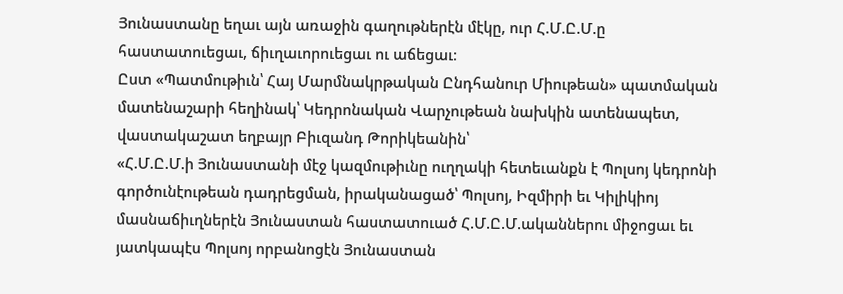Յունաստանը եղաւ այն առաջին գաղութներէն մէկը, ուր Հ.Մ.Ը.Մ.ը հաստատուեցաւ, ճիւղաւորուեցաւ ու աճեցաւ։
Ըստ «Պատմութիւն՝ Հայ Մարմնակրթական Ընդհանուր Միութեան» պատմական մատենաշարի հեղինակ՝ Կեդրոնական Վարչութեան նախկին ատենապետ, վաստակաշատ եղբայր Բիւզանդ Թորիկեանին՝
«Հ.Մ.Ը.Մ.ի Յունաստանի մէջ կազմութիւնը ուղղակի հետեւանքն է Պոլսոյ կեդրոնի գործունէութեան դադրեցման, իրականացած՝ Պոլսոյ, Իզմիրի եւ Կիլիկիոյ մասնաճիւղներէն Յունաստան հաստատուած Հ.Մ.Ը.Մ.ականներու միջոցաւ եւ յատկապէս Պոլսոյ որբանոցէն Յունաստան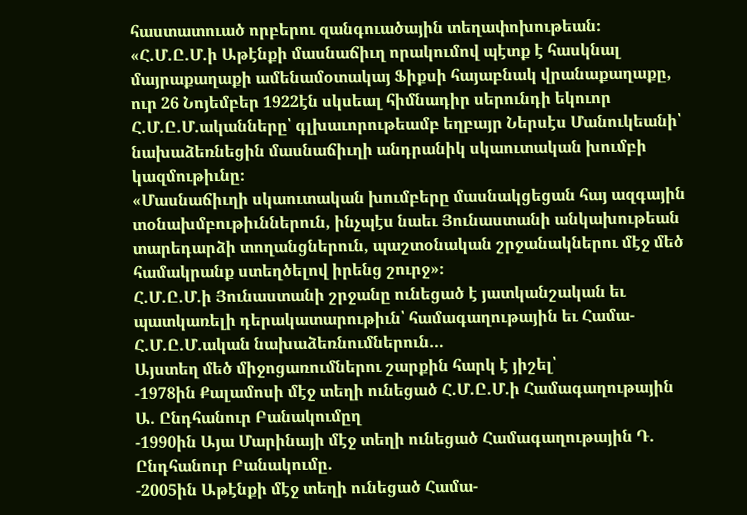հաստատուած որբերու զանգուածային տեղափոխութեան։
«Հ.Մ.Ը.Մ.ի Աթէնքի մասնաճիւղ որակումով պէտք է հասկնալ մայրաքաղաքի ամենամօտակայ Ֆիքսի հայաբնակ վրանաքաղաքը, ուր 26 Նոյեմբեր 1922էն սկսեալ հիմնադիր սերունդի եկուոր Հ.Մ.Ը.Մ.ականները՝ գլխաւորութեամբ եղբայր Ներսէս Մանուկեանի՝ նախաձեռնեցին մասնաճիւղի անդրանիկ սկաուտական խումբի կազմութիւնը։
«Մասնաճիւղի սկաուտական խումբերը մասնակցեցան հայ ազգային տօնախմբութիւններուն, ինչպէս նաեւ Յունաստանի անկախութեան տարեդարձի տողանցներուն, պաշտօնական շրջանակներու մէջ մեծ համակրանք ստեղծելով իրենց շուրջ»։
Հ.Մ.Ը.Մ.ի Յունաստանի շրջանը ունեցած է յատկանշական եւ պատկառելի դերակատարութիւն՝ համագաղութային եւ Համա- Հ.Մ.Ը.Մ.ական նախաձեռնումներուն…
Այստեղ մեծ միջոցառումներու շարքին հարկ է յիշել՝
-1978ին Քալամոսի մէջ տեղի ունեցած Հ.Մ.Ը.Մ.ի Համագաղութային Ա. Ընդհանուր Բանակումըղ
-1990ին Այա Մարինայի մէջ տեղի ունեցած Համագաղութային Դ. Ընդհանուր Բանակումը.
-2005ին Աթէնքի մէջ տեղի ունեցած Համա-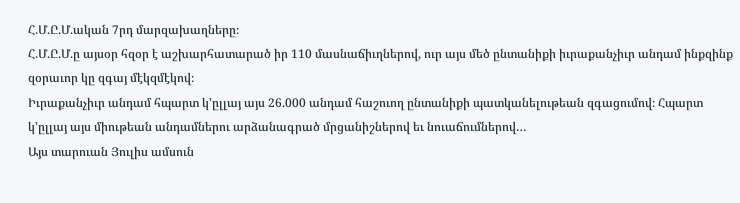Հ.Մ.Ը.Մ.ական 7րդ մարզախաղները։
Հ.Մ.Ը.Մ.ը այսօր հզօր է աշխարհատարած իր 110 մասնաճիւղներով, ուր այս մեծ ընտանիքի իւրաքանչիւր անդամ ինքզինք զօրաւոր կը զգայ մէկզմէկով։
Իւրաքանչիւր անդամ հպարտ կ’ըլլայ այս 26.000 անդամ հաշուող ընտանիքի պատկանելութեան զգացումով։ Հպարտ կ’ըլլայ այս միութեան անդամներու արձանագրած մրցանիշներով եւ նուաճումներով…
Այս տարուան Յուլիս ամսուն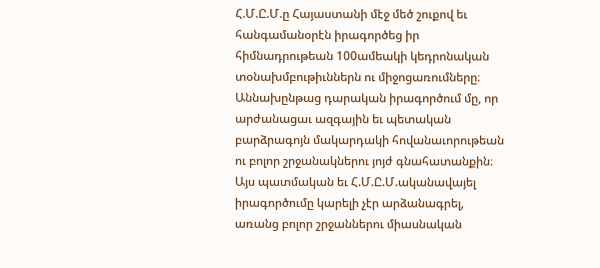Հ.Մ.Ը.Մ.ը Հայաստանի մէջ մեծ շուքով եւ հանգամանօրէն իրագործեց իր հիմնադրութեան 100ամեակի կեդրոնական տօնախմբութիւններն ու միջոցառումները։ Աննախընթաց դարական իրագործում մը, որ արժանացաւ ազգային եւ պետական բարձրագոյն մակարդակի հովանաւորութեան ու բոլոր շրջանակներու յոյժ գնահատանքին։
Այս պատմական եւ Հ.Մ.Ը.Մ.ականավայել իրագործումը կարելի չէր արձանագրել, առանց բոլոր շրջաններու միասնական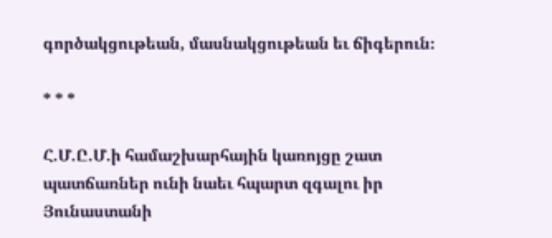գործակցութեան, մասնակցութեան եւ ճիգերուն։

* * *

Հ.Մ.Ը.Մ.ի համաշխարհային կառոյցը շատ պատճառներ ունի նաեւ հպարտ զգալու իր Յունաստանի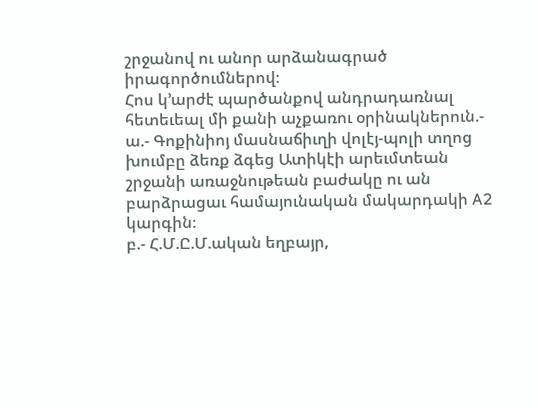շրջանով ու անոր արձանագրած իրագործումներով։
Հոս կ’արժէ պարծանքով անդրադառնալ հետեւեալ մի քանի աչքառու օրինակներուն.-
ա.- Գոքինիոյ մասնաճիւղի վոլէյ-պոլի տղոց խումբը ձեռք ձգեց Ատիկէի արեւմտեան շրջանի առաջնութեան բաժակը ու ան բարձրացաւ համայունական մակարդակի A2 կարգին։
բ.- Հ.Մ.Ը.Մ.ական եղբայր,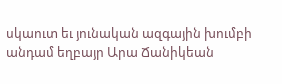սկաուտ եւ յունական ազգային խումբի անդամ եղբայր Արա Ճանիկեան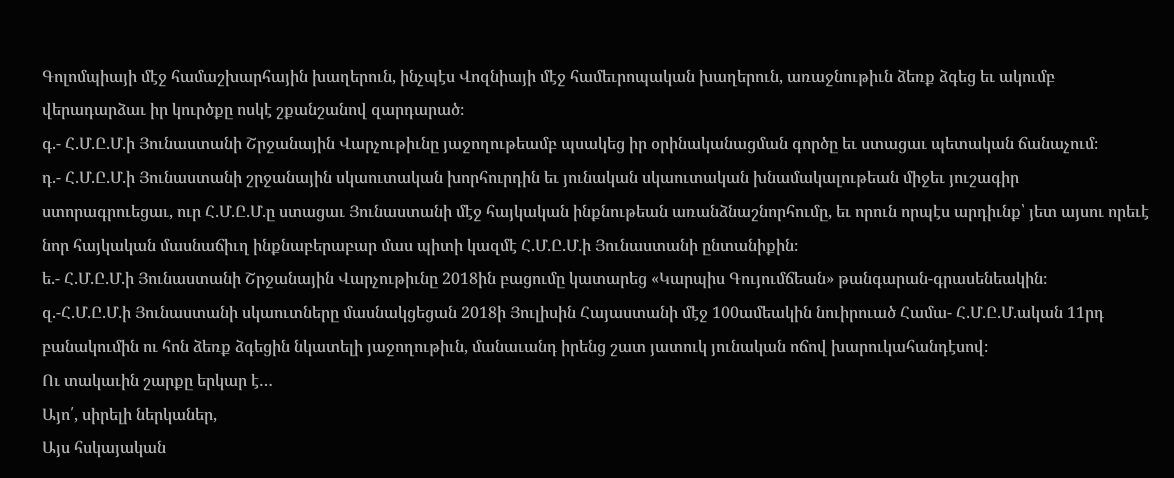Գոլոմպիայի մէջ համաշխարհային խաղերուն, ինչպէս Վոզնիայի մէջ համեւրոպական խաղերուն, առաջնութիւն ձեռք ձգեց եւ ակումբ վերադարձաւ իր կուրծքը ոսկէ շքանշանով զարդարած։
գ.- Հ.Մ.Ը.Մ.ի Յունաստանի Շրջանային Վարչութիւնը յաջողութեամբ պսակեց իր օրինականացման գործը եւ ստացաւ պետական ճանաչում։
դ.- Հ.Մ.Ը.Մ.ի Յունաստանի շրջանային սկաուտական խորհուրդին եւ յունական սկաուտական խնամակալութեան միջեւ յուշագիր ստորագրուեցաւ, ուր Հ.Մ.Ը.Մ.ը ստացաւ Յունաստանի մէջ հայկական ինքնութեան առանձնաշնորհումը, եւ որուն որպէս արդիւնք՝ յետ այսու որեւէ նոր հայկական մասնաճիւղ ինքնաբերաբար մաս պիտի կազմէ Հ.Մ.Ը.Մ.ի Յունաստանի ընտանիքին։
ե.- Հ.Մ.Ը.Մ.ի Յունաստանի Շրջանային Վարչութիւնը 2018ին բացումը կատարեց «Կարպիս Գույումճեան» թանգարան-գրասենեակին։
զ.-Հ.Մ.Ը.Մ.ի Յունաստանի սկաուտները մասնակցեցան 2018ի Յուլիսին Հայաստանի մէջ 100ամեակին նուիրուած Համա- Հ.Մ.Ը.Մ.ական 11րդ բանակումին ու հոն ձեռք ձգեցին նկատելի յաջողութիւն, մանաւանդ իրենց շատ յատուկ յունական ոճով խարուկահանդէսով։
Ու տակաւին շարքը երկար է…
Այո՛, սիրելի ներկաներ,
Այս հսկայական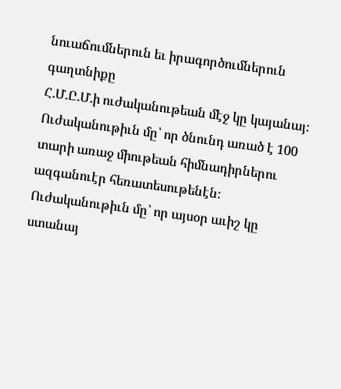նուաճումներուն եւ իրագործումներուն գաղտնիքը
Հ.Մ.Ը.Մ.ի ուժականութեան մէջ կը կայանայ։
Ուժականութիւն մը՝ որ ծնունդ առած է 100 տարի առաջ միութեան հիմնադիրներու ազգանուէր հեռատեսութենէն։
Ուժականութիւն մը՝ որ այսօր աւիշ կը ստանայ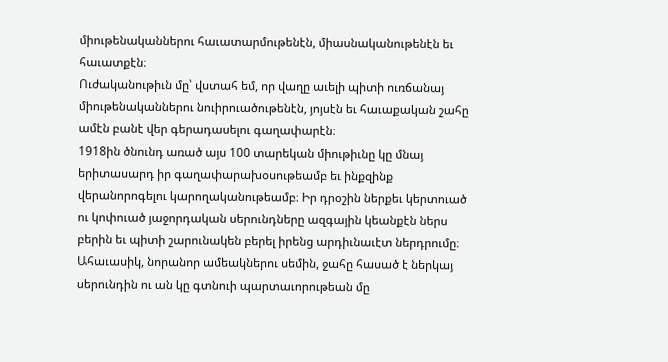միութենականներու հաւատարմութենէն, միասնականութենէն եւ հաւատքէն։
Ուժականութիւն մը՝ վստահ եմ, որ վաղը աւելի պիտի ուռճանայ միութենականներու նուիրուածութենէն, յոյսէն եւ հաւաքական շահը ամէն բանէ վեր գերադասելու գաղափարէն։
1918ին ծնունդ առած այս 100 տարեկան միութիւնը կը մնայ երիտասարդ իր գաղափարախօսութեամբ եւ ինքզինք վերանորոգելու կարողականութեամբ։ Իր դրօշին ներքեւ կերտուած ու կոփուած յաջորդական սերունդները ազգային կեանքէն ներս բերին եւ պիտի շարունակեն բերել իրենց արդիւնաւէտ ներդրումը։
Ահաւասիկ, նորանոր ամեակներու սեմին, ջահը հասած է ներկայ սերունդին ու ան կը գտնուի պարտաւորութեան մը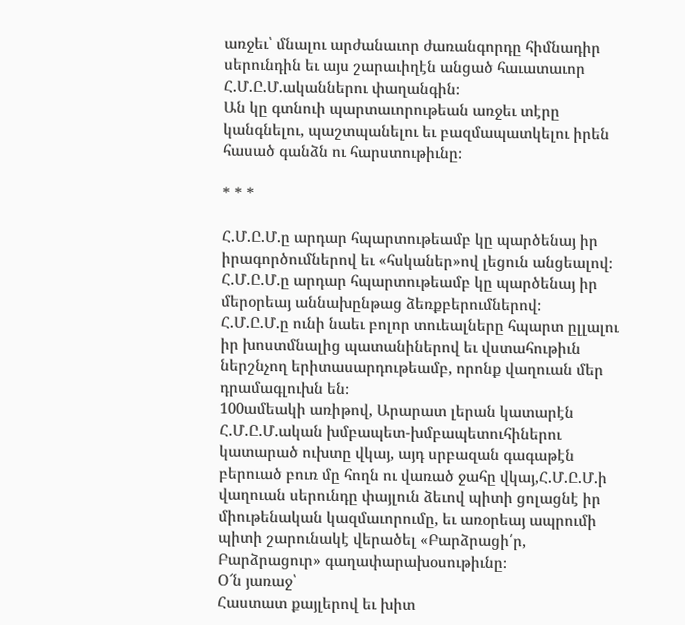առջեւ՝ մնալու արժանաւոր ժառանգորդը հիմնադիր սերունդին եւ այս շարաւիղէն անցած հաւատաւոր Հ.Մ.Ը.Մ.ականներու փաղանգին։
Ան կը գտնուի պարտաւորութեան առջեւ տէրը կանգնելու, պաշտպանելու եւ բազմապատկելու իրեն հասած գանձն ու հարստութիւնը։

* * *

Հ.Մ.Ը.Մ.ը արդար հպարտութեամբ կը պարծենայ իր իրագործումներով եւ «հսկաներ»ով լեցուն անցեալով։
Հ.Մ.Ը.Մ.ը արդար հպարտութեամբ կը պարծենայ իր մերօրեայ աննախընթաց ձեռքբերումներով։
Հ.Մ.Ը.Մ.ը ունի նաեւ բոլոր տուեալները հպարտ ըլլալու իր խոստմնալից պատանիներով եւ վստահութիւն ներշնչող երիտասարդութեամբ, որոնք վաղուան մեր դրամագլուխն են։
100ամեակի առիթով, Արարատ լերան կատարէն Հ.Մ.Ը.Մ.ական խմբապետ-խմբապետուհիներու կատարած ուխտը վկայ, այդ սրբազան գագաթէն բերուած բուռ մը հողն ու վառած ջահը վկայ,Հ.Մ.Ը.Մ.ի վաղուան սերունդը փայլուն ձեւով պիտի ցոլացնէ իր միութենական կազմաւորումը, եւ առօրեայ ապրումի պիտի շարունակէ վերածել «Բարձրացի՛ր, Բարձրացուր» գաղափարախօսութիւնը։
Օ՜ն յառաջ՝
Հաստատ քայլերով եւ խիտ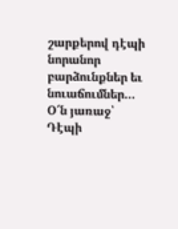շարքերով դէպի նորանոր բարձունքներ եւ նուաճումներ…
Օ՜ն յառաջ՝
Դէպի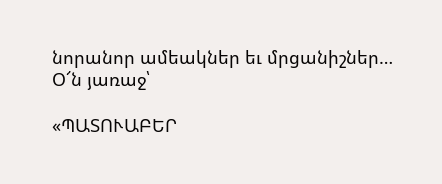նորանոր ամեակներ եւ մրցանիշներ…
Օ՜ն յառաջ՝

«ՊԱՏՈՒԱԲԵՐ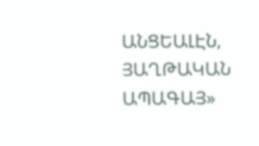ԱՆՑԵԱԼԷՆ, ՅԱՂԹԱԿԱՆ ԱՊԱԳԱՅ»